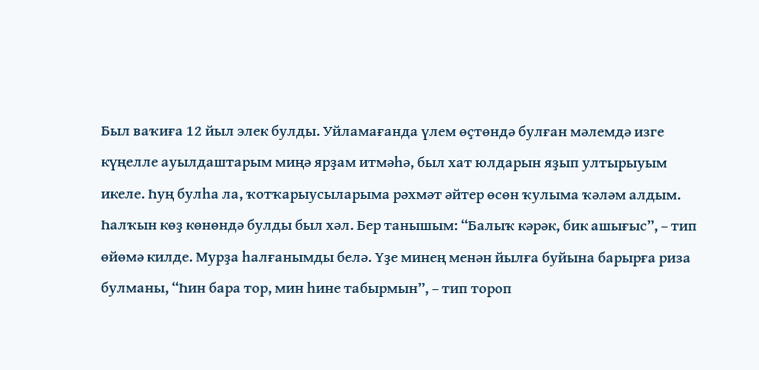Был ваҡиға 12 йыл элек булды. Уйламағанда үлем өҫтөндә булған мәлемдә изге күңелле ауылдаштарым миңә ярҙам итмәһә, был хат юлдарын яҙып ултырыуым икеле. Һуң булһа ла, ҡотҡарыусыларыма рәхмәт әйтер өсөн ҡулыма ҡәләм алдым.
Һалҡын көҙ көнөндә булды был хәл. Бер танышым: “Балыҡ кәрәк, бик ашығыс”, – тип өйөмә килде. Мурҙа һалғанымды белә. Үҙе минең менән йылға буйына барырға риза булманы, “Һин бара тор, мин һине табырмын”, – тип тороп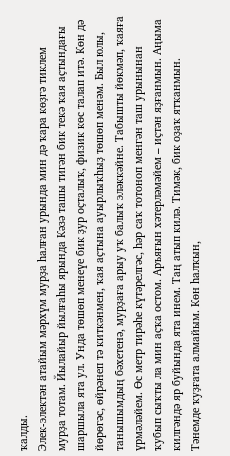ҡалды.
Элек-электән атайым мәрхүм мурҙа һалған урында мин дә ҡара көҙгә тиклем мурҙа тотам. Йылайыр йылғаһы ярында Кәзә ташы тигән бик текә ҡая аҫтындағы шаршыла ята ул. Унда төшөп менеүе бик ҙур оҫталыҡ, физик көс талап итә. Көн дә йөрөгәс, өйрәнеп тә киткәнмен, ҡая аҫтына ауырлыҡһыҙ төшөп менәм. Был юлы, танышымдың бәхетенә, мурҙаға арыу уҡ балыҡ эләккәйне. Табышты йөкмәп, ҡаяға үрмәләйем. Өс метр тирәһе күтәрелгәс, һәр саҡ тотоноп менгән таш урынынан ҡубып сыҡты ла мин аҫҡа остом. Аръяғын хәтерләмәйем – иҫтән яҙғанмын. Аңыма килгәндә яр буйында ята инем. Таң атып килә. Тимәк, бик оҙаҡ ятҡанмын. Тәнемде ҡуҙғата алмайым. Көн һалҡын,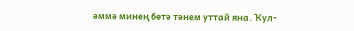әммә минең бөтә тәнем уттай яна. Ҡул-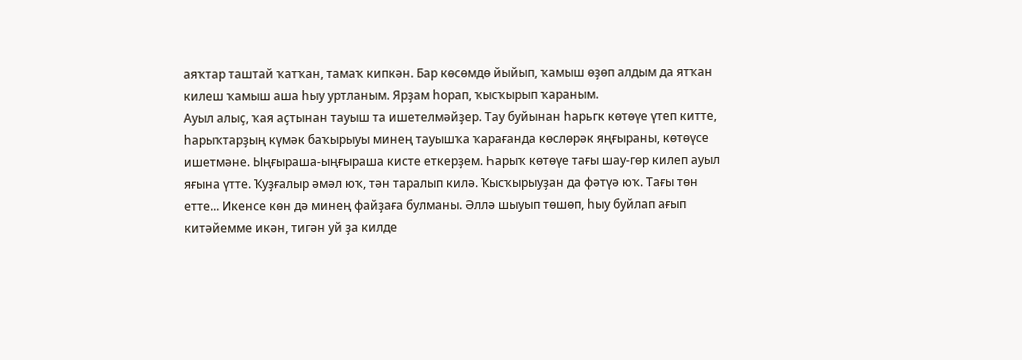аяҡтар таштай ҡатҡан, тамаҡ кипкән. Бар көсөмдө йыйып, ҡамыш өҙөп алдым да ятҡан килеш ҡамыш аша һыу уртланым. Ярҙам һорап, ҡысҡырып ҡараным.
Ауыл алыҫ, ҡая аҫтынан тауыш та ишетелмәйҙер. Тау буйынан һарьгк көтөүе үтеп китте, һарыҡтарҙың күмәк баҡырыуы минең тауышҡа ҡарағанда көслөрәк яңғыраны, көтөүсе ишетмәне. Ыңғыраша-ыңғыраша кисте еткерҙем. Һарыҡ көтөүе тағы шау-гөр килеп ауыл яғына үтте. Ҡуҙғалыр әмәл юҡ, тән таралып килә. Ҡысҡырыуҙан да фәтүә юҡ. Тағы төн етте... Икенсе көн дә минең файҙаға булманы. Әллә шыуып төшөп, һыу буйлап ағып китәйемме икән, тигән уй ҙа килде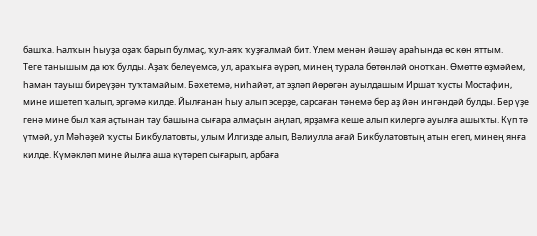башҡа. Һалҡын һыуҙа оҙаҡ барып булмаҫ, ҡул-аяҡ ҡуҙғалмай бит. Үлем менән йәшәү араһында өс көн яттым.
Теге танышым да юҡ булды. Аҙаҡ белеүемсә, ул, араҡыға әүрәп, минең турала бөтөнләй онотҡан. Өмөттө өҙмәйем, һаман тауыш биреүҙән туҡтамайым. Бәхетемә, ниһайәт, ат эҙләп йөрөгән ауылдашым Иршат ҡусты Мостафин, мине ишетеп ҡалып, эргәмә килде. Йылғанан һыу алып эсерҙе, сарсаған тәнемә бер аҙ йән ингәндәй булды. Бер үҙе генә мине был ҡая аҫтынан тау башына сығара алмаҫын аңлап, ярҙамға кеше алып килергә ауылға ашыҡты. Күп тә үтмәй, ул Мәһәҙей ҡусты Бикбулатовты, улым Илгизде алып, Вәлиулла ағай Бикбулатовтың атын егеп, минең янға килде. Күмәкләп мине йылға аша күтәреп сығарып, арбаға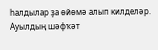һалдылар ҙа өйөмә алып килделәр. Ауылдың шәфҡәт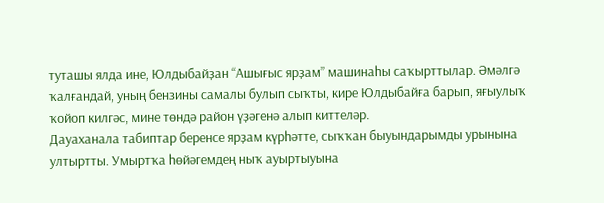туташы ялда ине, Юлдыбайҙан “Ашығыс ярҙам” машинаһы саҡырттылар. Әмәлгә ҡалғандай, уның бензины самалы булып сыҡты, кире Юлдыбайға барып, яғыулыҡ ҡойоп килгәс, мине төндә район үҙәгенә алып киттеләр.
Дауаханала табиптар беренсе ярҙам күрһәтте, сыҡҡан быуындарымды урынына ултыртты. Умыртҡа һөйәгемдең ныҡ ауыртыуына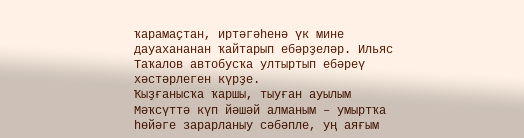ҡарамаҫтан, иртәгәһенә үк мине дауахананан ҡайтарып ебәрҙеләр. Ильяс Таҡалов автобусҡа ултыртып ебәреү хәстәрлеген күрҙе.
Ҡыҙғанысҡа ҡаршы, тыуған ауылым Мәҡсүттә күп йәшәй алманым – умыртҡа һөйәге зарарланыу сәбәпле, уң аяғым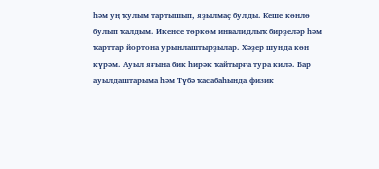һәм уң ҡулым тартышып, яҙылмаҫ булды. Кеше көнлө булып ҡалдым. Икенсе төркөм инвалидлыҡ бирҙеләр һәм ҡарттар йортона урынлаштырҙылар. Хәҙер шунда көн күрәм. Ауыл яғына бик һирәк ҡайтырға тура килә. Бар ауылдаштарыма һәм Түбә ҡасабаһында физик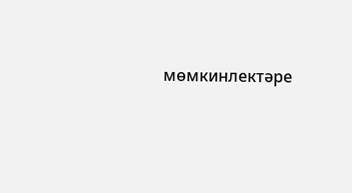мөмкинлектәре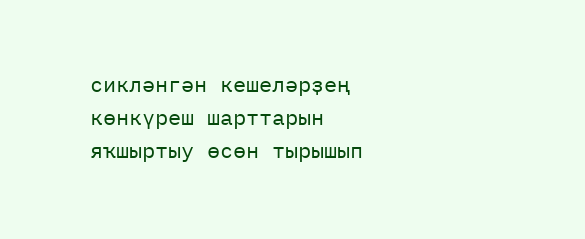сикләнгән кешеләрҙең көнкүреш шарттарын яҡшыртыу өсөн тырышып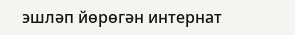эшләп йөрөгән интернат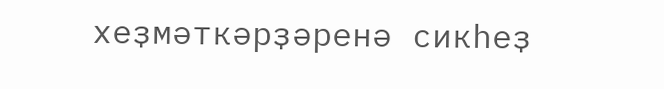хеҙмәткәрҙәренә сикһеҙ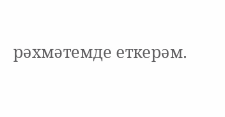рәхмәтемде еткерәм.